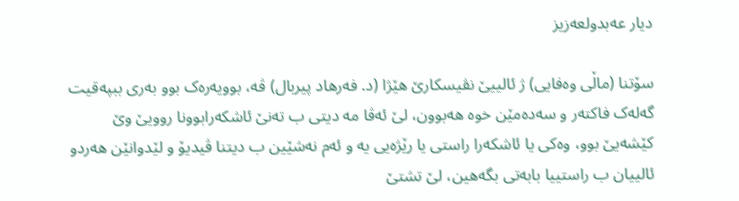دیار عەبدولعەزیز

سۆتنا (ماڵی وەفایی) ژ ئالییێ نڤیسکارێ ھێژا (د. فەرھاد پیربال) ڤە، بوویەرەک بوو بەری ببپەقیت گەلەک فاکتەر و سەدەمێن خوە ھەبوون، لێ ئەڤا مە دیتی ب تەنێ ئاشکەرابوونا روویێ وێ کێشەیێ بوو، وەکی یا ئاشکەرا راستی یا رێژەیی یە و ئەم نەشێین ب دیتنا ڤیدیۆ و لێدوانێن ھەردو ئالییان ب راستییا بابەتی بگەھین، لێ تشتێ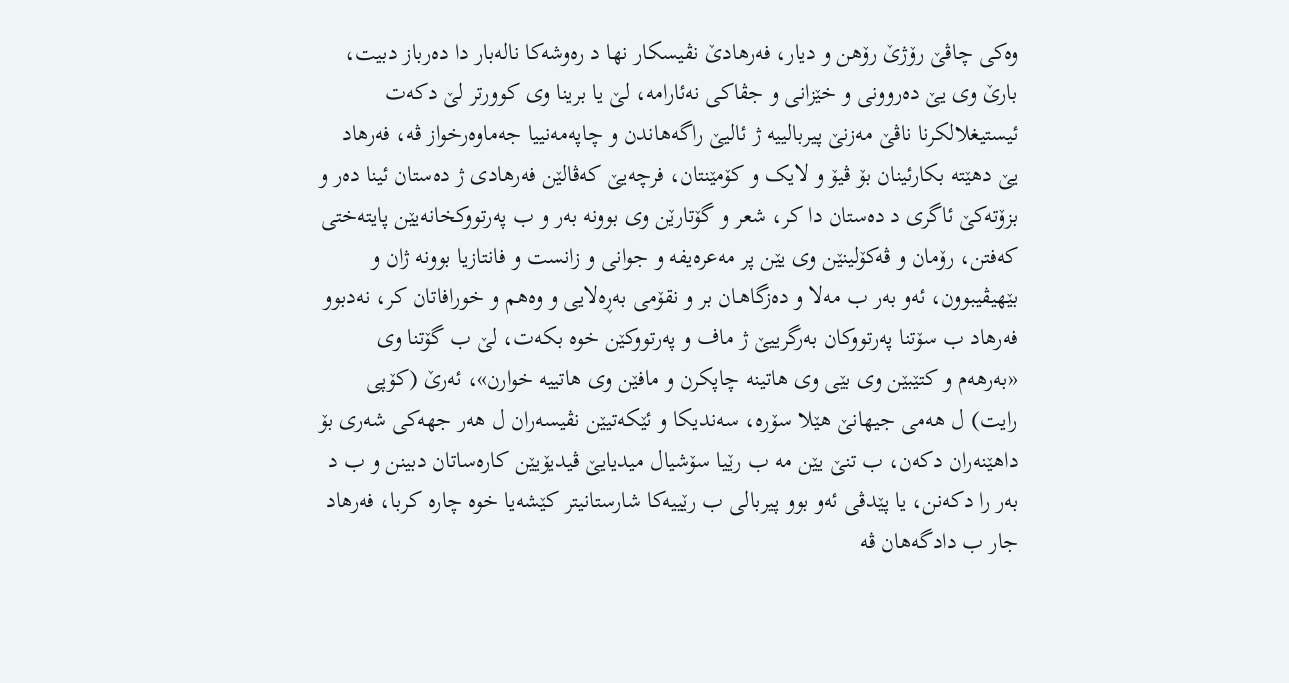وەکی چاڤێ رۆژێ رۆھن و دیار، فەرھادێ نڤیسکار نھا د رەوشەکا نالەبار دا دەرباز دبیت، بارێ وی یێ دەروونی و خێزانی و جڤاکی نەئارامە، لێ یا برینا وی کوورتر لێ دکەت ئیستیغلالکرنا ناڤێ مەزنێ پیربالییە ژ ئالیێ راگەھاندن و چاپەمەنییا جەماوەرخواز ڤە، فەرھاد یێ دھێتە بکارئینان بۆ ڤیۆ و لایک و کۆمێنتان، فرچەیێ کەڤالێن فەرھادی ژ دەستان ئینا دەر و بزۆتەکێ ئاگری د دەستان دا کر، شعر و گۆتارێن وی بوونە بەر و ب پەرتووکخانەیێن پایتەختی کەفتن، رۆمان و ڤەکۆلینێن وی یێن پر مەعرەیفە و جوانی و زانست و فانتازیا بوونە ژان و بێھیڤیبوون، ئەو بەر ب مەلا و دەزگاھـان بر و نقۆمی بەڕەلایی و وەھم و خورافاتان کر، نەدبوو فەرھاد ب سۆتنا پەرتووکان بەرگرییێ ژ ماف و پەرتووکێن خوە بکەت، لێ ب گۆتنا وی «بەرھەم و کتێبێن وی بێی وی ھاتینە چاپکرن و مافێن وی ھاتییە خوارن»، ئەرێ (کۆپی رایت) ل ھەمی جیھانێ ھێلا سۆرە، سەندیکا و ئێکەتیێن نڤیسەران ل ھەر جھەکی شەری بۆ داھێنەران دکەن، ب تنێ یێن مە ب رێیا سۆشیال میدیایێ ڤیدیۆیێن کارەساتان دبینن و ب د بەر را دکەنن، یا پێدڤی ئەو بوو پیربالی ب رێییەکا شارستانیتر کێشەیا خوە چارە کربا، فەرھاد جار ب دادگەھان ڤە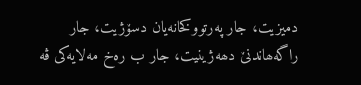دمیزیت، جار پەرتووکخانەیان دسۆژیت، جار راگەھاندنێ دھەژینیت، جار ب رەخ مەلایەکی ڤە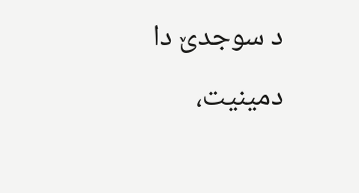د سوجدێ دا دمینیت،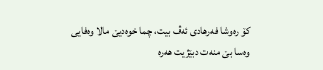کۆ رەوشا فەرھادی ئەڤ بیت، چما خوەدیێ مالا وەفایی وەسا بێ منەت دبێژیت ھەرە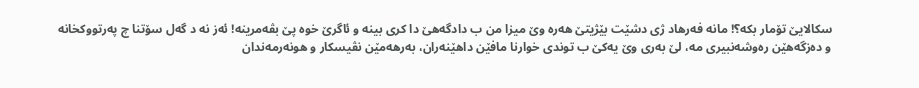سکالایێ تۆمار بکە؟! مانە فەرھاد ژی دشێت بێژیتێ ھەرە وێ میزا من ب دادگەھێ دا کری بینە و ئاگرێ خوە پێ بڤەمرینە! ئەز نە د گەل سۆتنا چ پەرتووکخانە و دەزگەھێن رەوشەنبیری مە، لێ بەری وێ یەکێ ب توندی خوارنا مافێن داھێنەران، بەرھەمێن نڤیسکار و ھونەرمەندان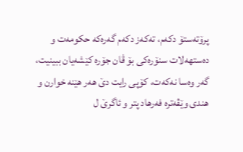پرۆتەستۆ دکەم، تەکەز دکەم گەرەکە حکومەت و دەستھەلات سنۆرەکی بۆ ڤان جۆرە کێشەیان ببینیت، گەر وەسا نەکەت، کۆپی رایت دێ ھەر ھێنە خوارن و ھندی وێڤەترە فەرھاد پتر و ئاگرێ ل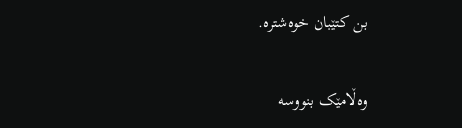بن کتێبان خوەشترە.

وەڵامێک بنووسە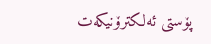پۆستی ئەلکترۆنیکەت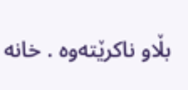بڵاو ناکرێتەوە . خانە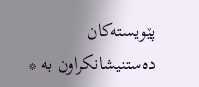پێویستەکان دەستنیشانکراون بە *